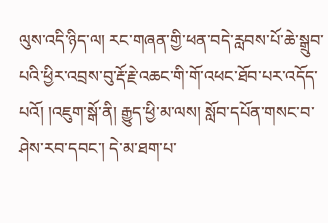ལུས་འདི་ཉིད་ལ། རང་གཞན་གྱི་ཕན་བདེ་རླབས་པོ་ཆེ་སྒྲུབ་པའི་ཕྱིར་འབྲས་བུ་རྡོ་རྗེ་འཆང་གི་གོ་འཕང་ཐོབ་པར་འདོད་པའོ། །འཇུག་སྒོ་ནི། རྒྱུད་ཕྱི་མ་ལས། སློབ་དཔོན་གསང་བ་ཤེས་རབ་དབང་། དེ་མ་ཐག་པ་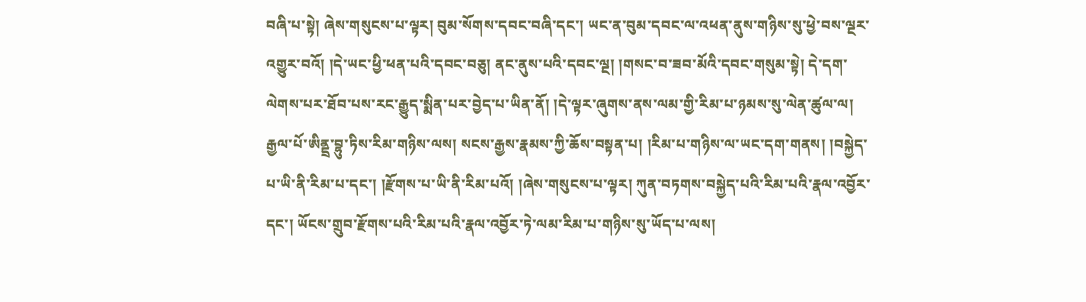བཞི་པ་སྟེ། ཞེས་གསུངས་པ་ལྟར། བུམ་སོགས་དབང་བཞི་དང་། ཡང་ན་བུམ་དབང་ལ་འཕན་ནུས་གཉིས་སུ་ཕྱེ་བས་ལྔར་འགྱུར་བའོ། །དེ་ཡང་ཕྱི་ཕན་པའི་དབང་བཅུ། ནང་ནུས་པའི་དབང་ལྔ། །གསང་བ་ཟབ་མོའི་དབང་གསུམ་སྟེ། དེ་དག་ལེགས་པར་ཐོབ་པས་རང་རྒྱུད་སྨིན་པར་བྱེད་པ་ཡིན་ནོ། །དེ་ལྟར་ཞུགས་ནས་ལམ་གྱི་རིམ་པ་ཉམས་སུ་ལེན་ཚུལ་ལ། རྒྱལ་པོ་ཨིནྡྲ་བྷུ་ཏིས་རིམ་གཉིས་ལས། སངས་རྒྱས་རྣམས་ཀྱི་ཆོས་བསྟན་པ། །རིམ་པ་གཉིས་ལ་ཡང་དག་གནས། །བསྐྱེད་པ་ཡི་ནི་རིམ་པ་དང་། །རྫོགས་པ་ཡི་ནི་རིམ་པའོ། །ཞེས་གསུངས་པ་ལྟར། ཀུན་བཏགས་བསྐྱེད་པའི་རིམ་པའི་རྣལ་འབྱོར་དང་། ཡོངས་གྲུབ་རྫོགས་པའི་རིམ་པའི་རྣལ་འབྱོར་ཏེ་ལམ་རིམ་པ་གཉིས་སུ་ཡོད་པ་ལས།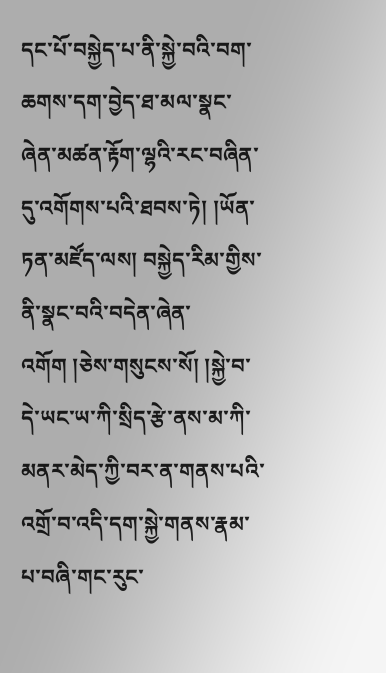དང་པོ་བསྐྱེད་པ་ནི་སྐྱེ་བའི་བག་ཆགས་དག་བྱེད་ཐ་མལ་སྣང་ཞེན་མཚན་རྟོག་ལྷའི་རང་བཞིན་དུ་འགོགས་པའི་ཐབས་ཏེ། །ཡོན་ཏན་མཛོད་ལས། བསྐྱེད་རིམ་གྱིས་ནི་སྣང་བའི་བདེན་ཞེན་འགོག །ཅེས་གསུངས་སོ། །སྐྱེ་བ་དེ་ཡང་ཡ་ཀི་སྲིད་རྩེ་ནས་མ་ཀི་མནར་མེད་ཀྱི་བར་ན་གནས་པའི་འགྲོ་བ་འདི་དག་སྐྱེ་གནས་རྣམ་པ་བཞི་གང་རུང་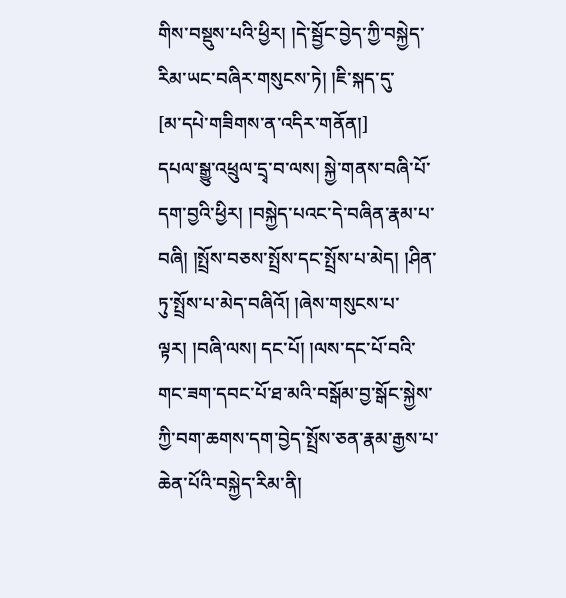གིས་བསྡུས་པའི་ཕྱིར། །དེ་སྦྱོང་བྱེད་ཀྱི་བསྐྱེད་རིམ་ཡང་བཞིར་གསུངས་ཏེ། །ཇི་སྐད་དུ་
[མ་དཔེ་གཟིགས་ན་འདིར་གནོན།]
དཔལ་སྒྱུ་འཕྲུལ་དྲྭ་བ་ལས། སྐྱེ་གནས་བཞི་པོ་དག་བྱའི་ཕྱིར། །བསྐྱེད་པའང་དེ་བཞིན་རྣམ་པ་བཞི། །སྤྲོས་བཅས་སྤྲོས་དང་སྤྲོས་པ་མེད། །ཤིན་ཏུ་སྤྲོས་པ་མེད་བཞིའོ། །ཞེས་གསུངས་པ་ལྟར། །བཞི་ལས། དང་པོ། །ལས་དང་པོ་བའི་གང་ཟག་དབང་པོ་ཐ་མའི་བསྒོམ་བྱ་སྒོང་སྐྱེས་ཀྱི་བག་ཆགས་དག་བྱེད་སྤྲོས་ཅན་རྣམ་རྒྱས་པ་ཆེན་པོའི་བསྐྱེད་རིམ་ནི།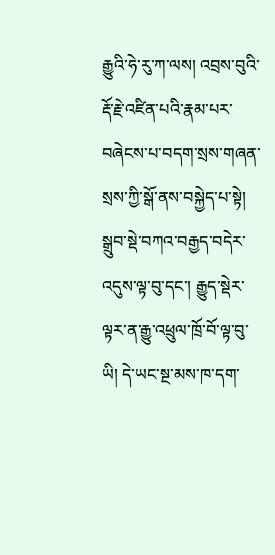རྒྱུའི་ཧེ་རུ་ཀ་ལས། འབྲས་བུའི་རྡོ་རྗེ་འཛིན་པའི་རྣམ་པར་བཞེངས་པ་བདག་སྲས་གཞན་སྲས་ཀྱི་སྒོ་ནས་བསྐྱེད་པ་སྟེ། སྒྲུབ་སྡེ་བཀའ་བརྒྱད་བདེར་འདུས་ལྟ་བུ་དང་། རྒྱུད་སྡེར་ལྟར་ན་རྒྱུ་འཕྲུལ་ཁྲོ་བོ་ལྟ་བུ་ཡི། དེ་ཡང་སྔ་མས་ཁ་དག་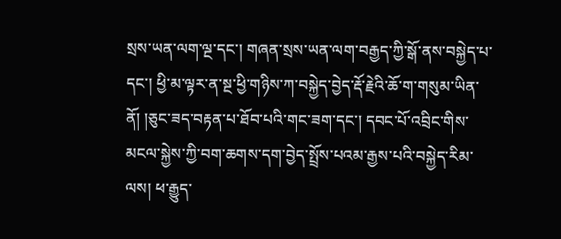སྲས་ཡན་ལག་ལྔ་དང་། གཞན་སྲས་ཡན་ལག་བརྒྱད་ཀྱི་སྒོ་ནས་བསྐྱེད་པ་དང་། ཕྱི་མ་ལྟར་ན་སྔ་ཕྱི་གཉིས་ཀ་བསྐྱེད་བྱེད་རྡོ་རྗེའི་ཆོ་ག་གསུམ་ཡིན་ནོ། །ཅུང་ཟད་བརྟན་པ་ཐོབ་པའི་གང་ཟག་དང་། དབང་པོ་འབྲིང་གིས་མངལ་སྐྱེས་ཀྱི་བག་ཆགས་དག་བྱེད་སྤྲོས་པའམ་རྒྱས་པའི་བསྐྱེད་རིམ་ལས། ཕ་རྒྱུད་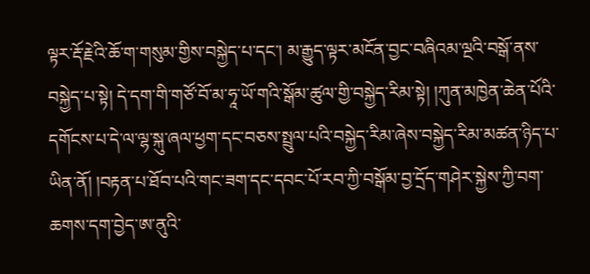ལྟར་རྡོ་རྗེའི་ཆོ་ག་གསུམ་གྱིས་བསྐྱེད་པ་དང་། མ་རྒྱུད་ལྟར་མངོན་བྱང་བཞིའམ་ལྔའི་བསྒོ་ནས་བསྐྱེད་པ་སྟེ། དེ་དག་གི་གཙོ་བོ་མ་ཧཱ་ཡོ་གའི་སྒོམ་ཚུལ་གྱི་བསྐྱེད་རིམ་སྟེ། །ཀུན་མཁྱེན་ཆེན་པོའི་དགོངས་པ་དེ་ལ་ལྷ་སྐུ་ཞལ་ཕྱག་དང་བཅས་སྤྲུལ་པའི་བསྐྱེད་རིམ་ཞེས་བསྐྱེད་རིམ་མཚན་ཉིད་པ་ཡིན་ནོ། །བརྟན་པ་ཐོབ་པའི་གང་ཟག་དང་དབང་པོ་རབ་ཀྱི་བསྒོམ་བྱ་དྲོད་གཤེར་སྐྱེས་ཀྱི་བག་ཆགས་དག་བྱེད་ཨ་ནུའི་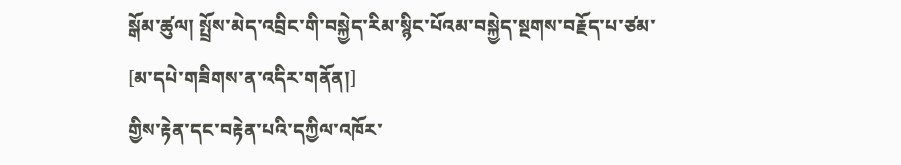སྒོམ་ཚུལ། སྤྲོས་མེད་འབྲིང་གི་བསྐྱེད་རིམ་སྙིང་པོའམ་བསྐྱེད་སྔགས་བརྗོད་པ་ཙམ་
[མ་དཔེ་གཟིགས་ན་འདིར་གནོན།]
གྱིས་རྟེན་དང་བརྟེན་པའི་དཀྱིལ་འཁོར་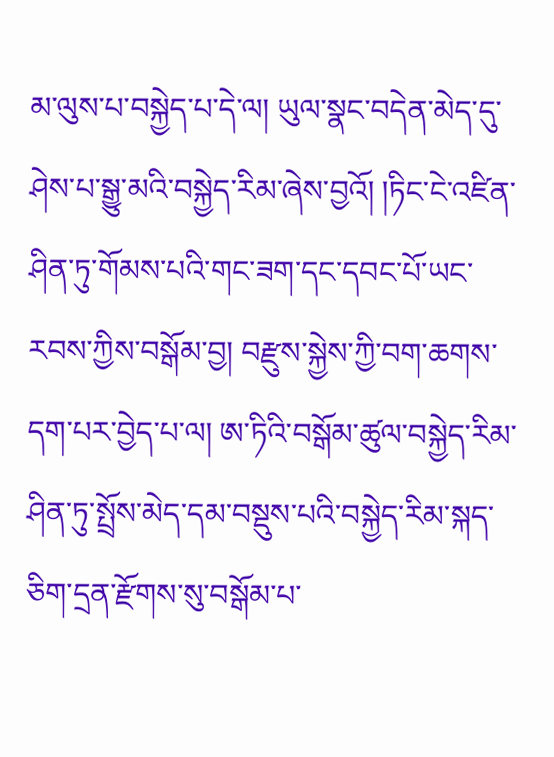མ་ལུས་པ་བསྐྱེད་པ་དེ་ལ། ཡུལ་སྣང་བདེན་མེད་དུ་ཤེས་པ་སྒྱུ་མའི་བསྐྱེད་རིམ་ཞེས་བྱའོ། །ཏིང་ངེ་འཛིན་ཤིན་ཏུ་གོམས་པའི་གང་ཟག་དང་དབང་པོ་ཡང་རབས་ཀྱིས་བསྒོམ་བྱ། བརྫུས་སྐྱེས་ཀྱི་བག་ཆགས་དག་པར་བྱེད་པ་ལ། ཨ་ཏིའི་བསྒོམ་ཚུལ་བསྐྱེད་རིམ་ཤིན་ཏུ་སྤྲོས་མེད་དམ་བསྡུས་པའི་བསྐྱེད་རིམ་སྐད་ཅིག་དྲན་རྫོགས་སུ་བསྒོམ་པ་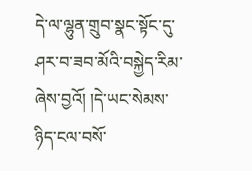དེ་ལ་ལྷུན་གྲུབ་སྣང་སྟོང་དུ་ཤར་བ་ཟབ་མོའི་བསྐྱེད་རིམ་ཞེས་བྱའོ། །དེ་ཡང་སེམས་ཉིད་ངལ་བསོ་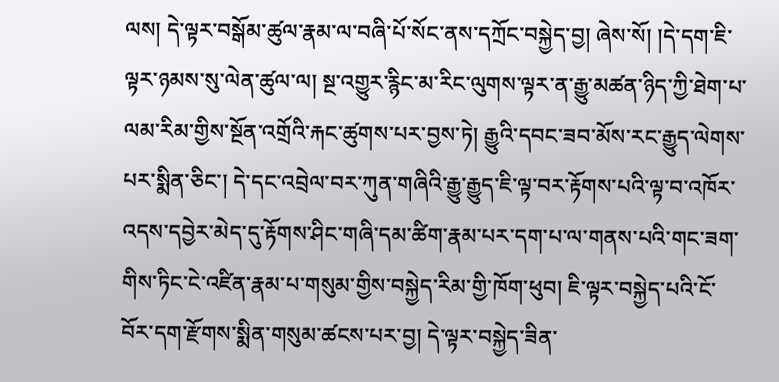ལས། དེ་ལྟར་བསྒོམ་ཚུལ་རྣམ་ལ་བཞི་པོ་སོང་ནས་དཀྲོང་བསྐྱེད་བྱ། ཞེས་སོ། །དེ་དག་ཇི་ལྟར་ཉམས་སུ་ལེན་ཚུལ་ལ། སྔ་འགྱུར་རྙིང་མ་རིང་ལུགས་ལྟར་ན་རྒྱུ་མཚན་ཉིད་ཀྱི་ཐེག་པ་ལམ་རིམ་གྱིས་སྔོན་འགྲོའི་རྐང་ཚུགས་པར་བྱས་ཏེ། རྒྱུའི་དབང་ཟབ་མོས་རང་རྒྱུད་ལེགས་པར་སྨིན་ཅིང་། དེ་དང་འབྲེལ་བར་ཀུན་གཞིའི་རྒྱུ་རྒྱུད་ཇི་ལྟ་བར་རྟོགས་པའི་ལྟ་བ་འཁོར་འདས་དབྱེར་མེད་དུ་རྟོགས་ཤིང་གཞི་དམ་ཚིག་རྣམ་པར་དག་པ་ལ་གནས་པའི་གང་ཟག་གིས་ཏིང་ངེ་འཛིན་རྣམ་པ་གསུམ་གྱིས་བསྐྱེད་རིམ་གྱི་ཁོག་ཕུབ། ཇི་ལྟར་བསྐྱེད་པའི་ངོ་བོར་དག་རྫོགས་སྨིན་གསུམ་ཚངས་པར་བྱ། དེ་ལྟར་བསྐྱེད་ཟིན་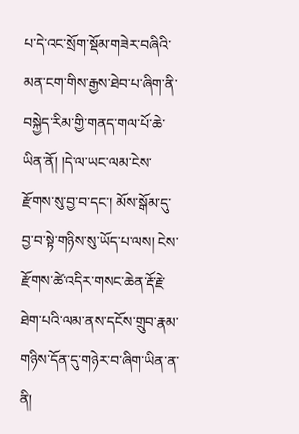པ་དེ་འང་སྲོག་སྡོམ་གཟེར་བཞིའི་མན་ངག་གིས་རྒྱས་ཐེབ་པ་ཞིག་ནི་བསྐྱེད་རིམ་གྱི་གནད་གལ་པོ་ཆེ་ཡིན་ནོ། །དེ་ལ་ཡང་ལམ་ངེས་རྫོགས་སུ་བྱ་བ་དང་། མོས་སྒོམ་དུ་བྱ་བ་སྟེ་གཉིས་སུ་ཡོད་པ་ལས། ངེས་རྫོགས་ཚེ་འདིར་གསང་ཆེན་རྡོ་རྗེ་ཐེག་པའི་ལམ་ནས་དངོས་གྲུབ་རྣམ་གཉིས་དོན་དུ་གཉེར་བ་ཞིག་ཡིན་ན་ནི།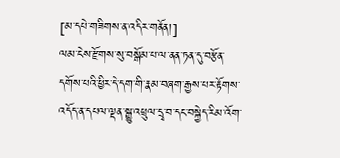[མ་དཔེ་གཟིགས་ན་འདིར་གནོན།]
ལམ་ངེས་རྫོགས་སུ་བསྒོམ་པ་ལ་ནན་ཏན་དུ་བརྩོན་དགོས་པའི་ཕྱིར་དེ་དག་གི་རྣམ་བཞག་རྒྱས་པར་རྟོགས་འདོད་ན་དཔལ་ལྡན་སྒྱུ་འཕྲུལ་དྲྭ་བ་དང་བསྐྱེད་རིམ་འོག་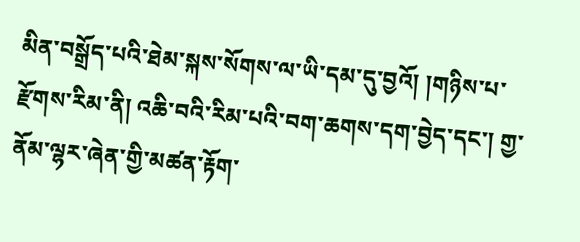མིན་བསྒྲོད་པའི་ཐེམ་སྐས་སོགས་ལ་ཡི་དམ་དུ་བྱའོ། །གཉིས་པ་རྫོགས་རིམ་ནི། འཆི་བའི་རིམ་པའི་བག་ཆགས་དག་བྱེད་དང་། གྱ་ནོམ་ལྷར་ཞེན་གྱི་མཚན་རྟོག་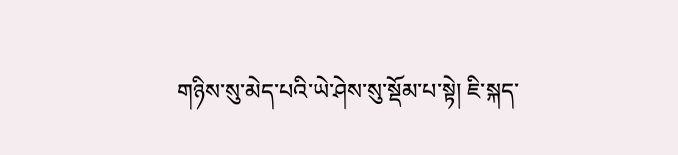གཉིས་སུ་མེད་པའི་ཡེ་ཤེས་སུ་སྡོམ་པ་སྟེ། ཇི་སྐད་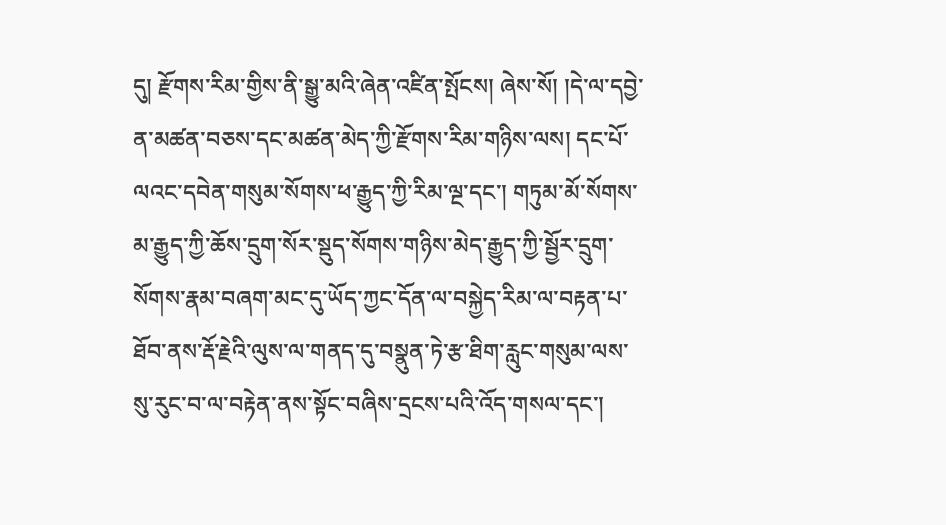དུ། རྫོགས་རིམ་གྱིས་ནི་སྒྱུ་མའི་ཞེན་འཛིན་སྤོངས། ཞེས་སོ། །དེ་ལ་དབྱེ་ན་མཚན་བཅས་དང་མཚན་མེད་ཀྱི་རྫོགས་རིམ་གཉིས་ལས། དང་པོ་ལའང་དབེན་གསུམ་སོགས་ཕ་རྒྱུད་ཀྱི་རིམ་ལྔ་དང་། གཏུམ་མོ་སོགས་མ་རྒྱུད་ཀྱི་ཆོས་དྲུག་སོར་སྡུད་སོགས་གཉིས་མེད་རྒྱུད་ཀྱི་སྦྱོར་དྲུག་སོགས་རྣམ་བཞག་མང་དུ་ཡོད་ཀྱང་དོན་ལ་བསྐྱེད་རིམ་ལ་བརྟན་པ་ཐོབ་ནས་རྡོ་རྗེའི་ལུས་ལ་གནད་དུ་བསྣུན་ཏེ་རྩ་ཐིག་རླུང་གསུམ་ལས་སུ་རུང་བ་ལ་བརྟེན་ནས་སྟོང་བཞིས་དྲངས་པའི་འོད་གསལ་དང་།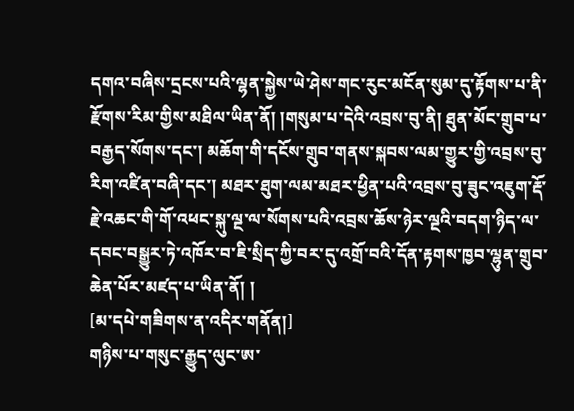དགའ་བཞིས་དྲངས་པའི་ལྷན་སྐྱེས་ཡེ་ཤེས་གང་རུང་མངོན་སུམ་དུ་རྟོགས་པ་ནི་རྫོགས་རིམ་གྱིས་མཐིལ་ཡིན་ནོ། །གསུམ་པ་དེའི་འབྲས་བུ་ནི། ཐུན་མོང་གྲུབ་པ་བརྒྱད་སོགས་དང་། མཆོག་གི་དངོས་གྲུབ་གནས་སྐབས་ལམ་གྱུར་གྱི་འབྲས་བུ་རིག་འཛིན་བཞི་དང་། མཐར་ཐུག་ལམ་མཐར་ཕྱིན་པའི་འབྲས་བུ་ཟུང་འཇུག་རྡོ་རྗེ་འཆང་གི་གོ་འཕང་སྐུ་ལྔ་ལ་སོགས་པའི་འབྲས་ཆོས་ཉེར་ལྔའི་བདག་ཉིད་ལ་དབང་བསྒྱུར་ཏེ་འཁོར་བ་ཇི་སྲིད་ཀྱི་བར་དུ་འགྲོ་བའི་དོན་རྟགས་ཁྱབ་ལྷུན་གྲུབ་ཆེན་པོར་མཛད་པ་ཡིན་ནོ། །
[མ་དཔེ་གཟིགས་ན་འདིར་གནོན།]
གཉིས་པ་གསུང་རྒྱུད་ལུང་ཨ་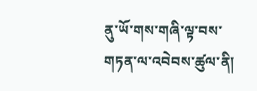ནུ་ཡོ་གས་གཞི་ལྟ་བས་གཏན་ལ་འབེབས་ཚུལ་ནི།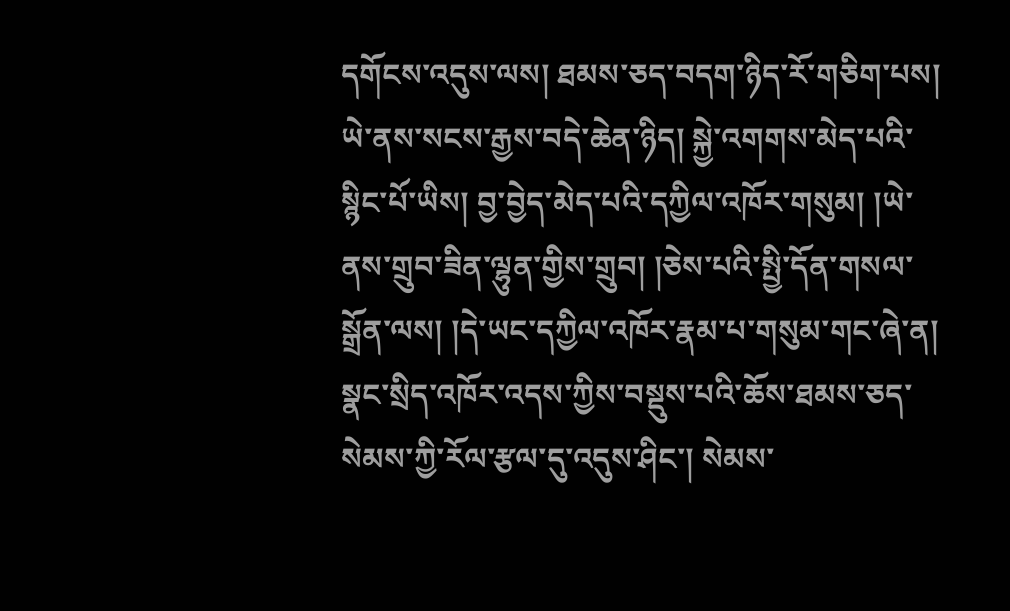དགོངས་འདུས་ལས། ཐམས་ཅད་བདག་ཉིད་རོ་གཅིག་པས། ཡེ་ནས་སངས་རྒྱས་བདེ་ཆེན་ཉིད། སྐྱེ་འགགས་མེད་པའི་སྙིང་པོ་ཡིས། བྱ་བྱེད་མེད་པའི་དཀྱིལ་འཁོར་གསུམ། །ཡེ་ནས་གྲུབ་ཟིན་ལྷུན་གྱིས་གྲུབ། །ཅེས་པའི་སྤྱི་དོན་གསལ་སྒྲོན་ལས། །དེ་ཡང་དཀྱིལ་འཁོར་རྣམ་པ་གསུམ་གང་ཞེ་ན། སྣང་སྲིད་འཁོར་འདས་ཀྱིས་བསྡུས་པའི་ཆོས་ཐམས་ཅད་སེམས་ཀྱི་རོལ་རྩལ་དུ་འདུས་ཤིང་། སེམས་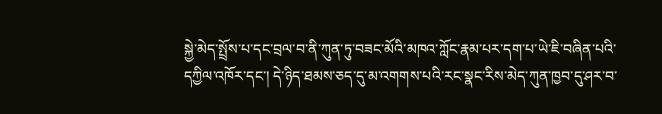སྐྱེ་མེད་སྤྲོས་པ་དང་བྲལ་བ་ནི་ཀུན་ཏུ་བཟང་མོའི་མཁའ་ཀློང་རྣམ་པར་དག་པ་ཡེ་ཇི་བཞིན་པའི་དཀྱིལ་འཁོར་དང་། དེ་ཉིད་ཐམས་ཅད་དུ་མ་འགགས་པའི་རང་སྣང་རིས་མེད་ཀུན་ཁྱབ་དུ་ཤར་བ་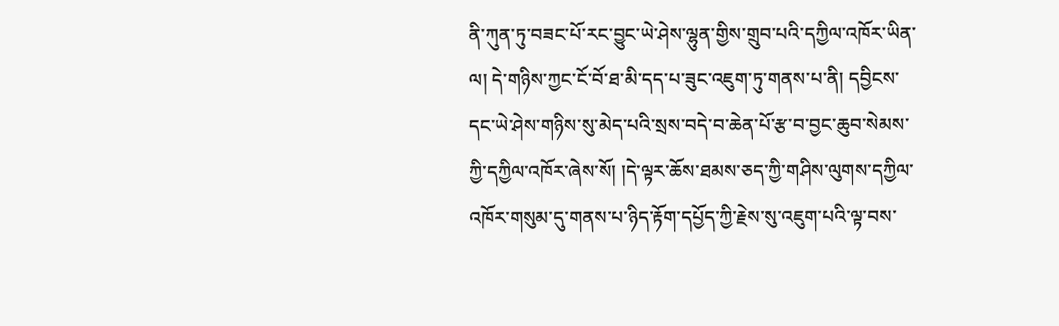ནི་ཀུན་ཏུ་བཟང་པོ་རང་བྱུང་ཡེ་ཤེས་ལྷུན་གྱིས་གྲུབ་པའི་དཀྱིལ་འཁོར་ཡིན་ལ། དེ་གཉིས་ཀྱང་ངོ་བོ་ཐ་མི་དད་པ་ཟུང་འཇུག་ཏུ་གནས་པ་ནི། དབྱིངས་དང་ཡེ་ཤེས་གཉིས་སུ་མེད་པའི་སྲས་བདེ་བ་ཆེན་པོ་རྩ་བ་བྱང་ཆུབ་སེམས་ཀྱི་དཀྱིལ་འཁོར་ཞེས་སོ། །དེ་ལྟར་ཆོས་ཐམས་ཅད་ཀྱི་གཤིས་ལུགས་དཀྱིལ་འཁོར་གསུམ་དུ་གནས་པ་ཉིད་རྟོག་དཔྱོད་ཀྱི་རྗེས་སུ་འཇུག་པའི་ལྟ་བས་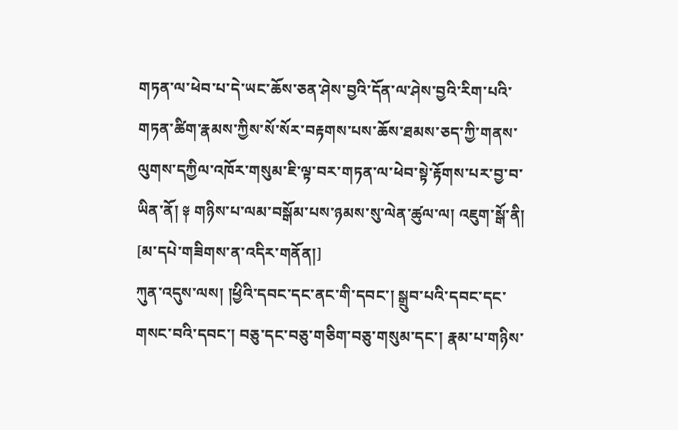གཏན་ལ་ཕེབ་པ་དེ་ཡང་ཆོས་ཅན་ཤེས་བྱའི་དོན་ལ་ཤེས་བྱའི་རིག་པའི་གཏན་ཚིག་རྣམས་ཀྱིས་སོ་སོར་བརྟགས་པས་ཆོས་ཐམས་ཅད་ཀྱི་གནས་ལུགས་དཀྱིལ་འཁོར་གསུམ་ཇི་ལྟ་བར་གཏན་ལ་ཕེབ་སྟེ་རྟོགས་པར་བྱ་བ་ཡིན་ནོ། ༈ གཉིས་པ་ལམ་བསྒོམ་པས་ཉམས་སུ་ལེན་ཚུལ་ལ། འཇུག་སྒོ་ནི།
[མ་དཔེ་གཟིགས་ན་འདིར་གནོན།]
ཀུན་འདུས་ལས། །ཕྱིའི་དབང་དང་ནང་གི་དབང་། སྒྲུབ་པའི་དབང་དང་གསང་བའི་དབང་། བཅུ་དང་བཅུ་གཅིག་བཅུ་གསུམ་དང་། རྣམ་པ་གཉིས་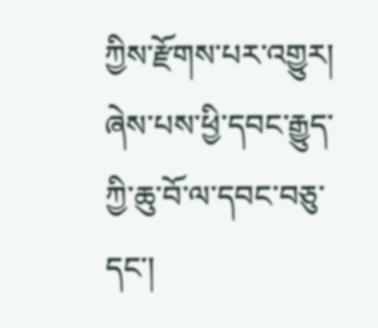ཀྱིས་རྫོགས་པར་འགྱུར། ཞེས་པས་ཕྱི་དབང་རྒྱུད་ཀྱི་ཆུ་བོ་ལ་དབང་བཅུ་དང་།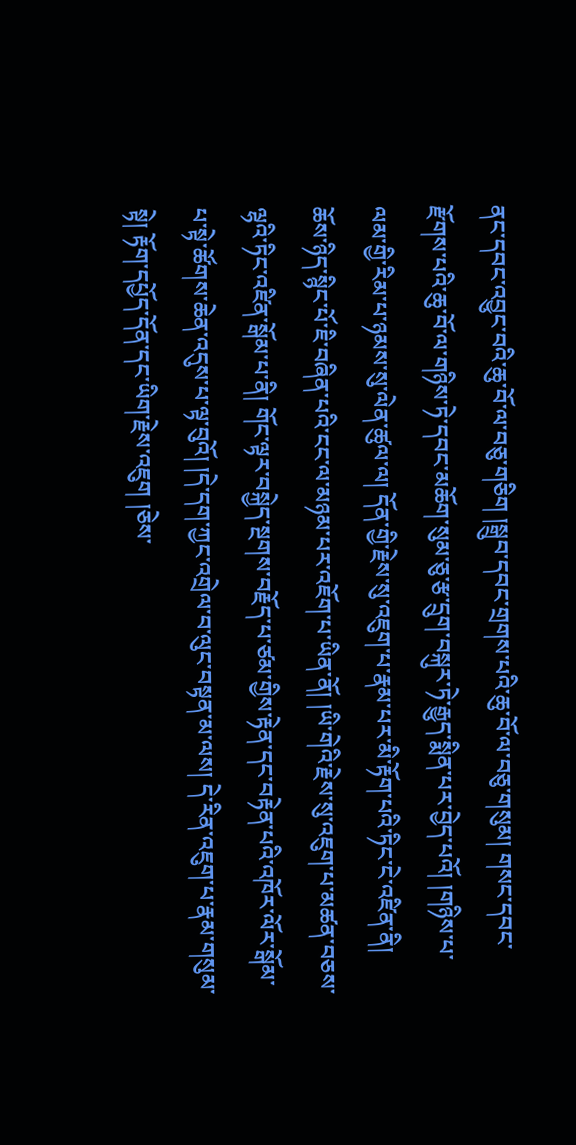ནང་དབང་འབྱུང་བའི་ཆུ་བོ་ལ་བཅུ་གཅིག །སྒྲུབ་དབང་གྲགས་པའི་ཆུ་བོ་ལ་བཅུ་གསུམ། གསང་དབང་རྫོགས་པའི་ཆུ་བོ་ལ་གཉིས་ཏེ་དབང་མཆོག་སུམ་ཅུ་རྩ་དྲུག་བསྐུར་ཏེ་རྒྱུད་སྨིན་པར་བྱེད་པའོ། །གཉིས་པ་ལམ་གྱི་རིམ་པ་ཉམས་སུ་ལེན་ཚུལ་ལ། དོན་གྱི་རྗེས་སུ་འཇུག་པ་རྣམ་པར་མི་རྟོག་པའི་ཏིང་ངེ་འཛིན་ནི། ཆོས་ཉིད་སྙིང་པོ་ཇི་བཞིན་པའི་ངང་ལ་མཉམ་པར་འཇོག་པ་ཡིན་ནོ། །ཡི་གེའི་རྗེས་སུ་འཇུག་པ་མཚན་བཅས་ལྷའི་ཏིང་འཛིན་སྒོམ་པ་ནི། གོང་ལྟར་བསྐྱེད་སྔགས་བརྗོད་པ་ཙམ་གྱིས་རྟེན་དང་བརྟེན་པའི་འཁོར་ལོར་སྒོམ་པ་སྟེ་ཚོགས་ཆེན་འདུས་པ་ལྟ་བུའོ། །དེ་དག་ཀྱང་འགྲེལ་བ་ལུང་བསྟན་མ་ལས། དེ་རིན་འཇུག་པ་རྣམ་གསུམ་སྟེ། རྟོག་དཔྱོད་དོན་དང་ཡིག་རྗེས་འཇུག །ཅེས་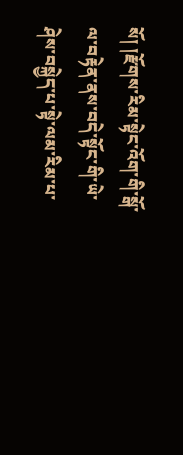སོ། །རྫོགས་རིམ་སྟེང་འོག་གི་སྒོ་ལ་བརྟེན་ནས་བདེ་སྟོང་གི་ཡེ་ཤེས་བསྐྱེད་པ་སྟེ་ལམ་རིམ་པ་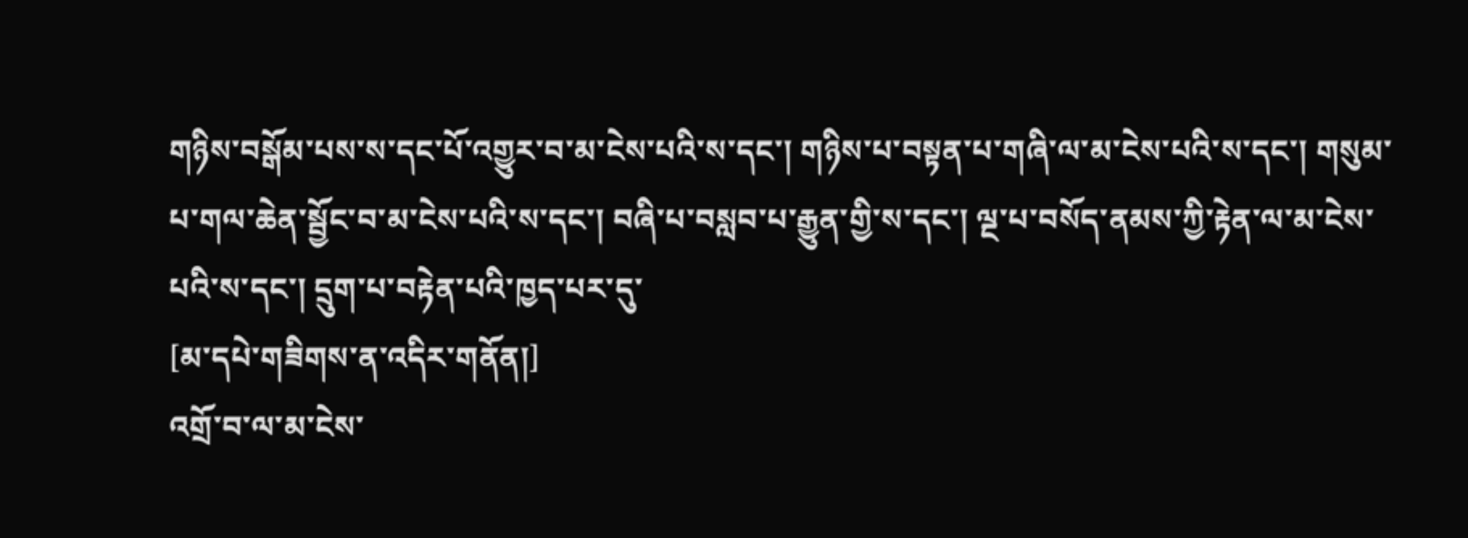གཉིས་བསྒོམ་པས་ས་དང་པོ་འགྱུར་བ་མ་ངེས་པའི་ས་དང་། གཉིས་པ་བསྟན་པ་གཞི་ལ་མ་ངེས་པའི་ས་དང་། གསུམ་པ་གལ་ཆེན་སྦྱོང་བ་མ་ངེས་པའི་ས་དང་། བཞི་པ་བསླབ་པ་རྒྱུན་གྱི་ས་དང་། ལྔ་པ་བསོད་ནམས་ཀྱི་རྟེན་ལ་མ་ངེས་པའི་ས་དང་། དྲུག་པ་བརྟེན་པའི་ཁྱད་པར་དུ་
[མ་དཔེ་གཟིགས་ན་འདིར་གནོན།]
འགྲོ་བ་ལ་མ་ངེས་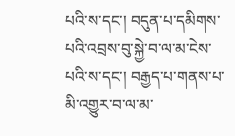པའི་ས་དང་། བདུན་པ་དམིགས་པའི་འབྲས་བུ་སྐྱེ་བ་ལ་མ་ངེས་པའི་ས་དང་། བརྒྱད་པ་གནས་པ་མི་འགྱུར་བ་ལ་མ་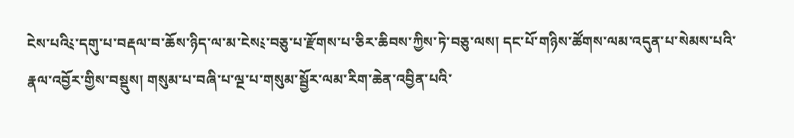ངེས་པའི༴་དགུ་པ་བརྡལ་བ་ཆོས་ཉིད་ལ་མ་ངེས༴་བཅུ་པ་རྫོགས་པ་ཅིར་ཆིབས་ཀྱིས་ཏེ་བཅུ་ལས། དང་པོ་གཉིས་ཚོགས་ལམ་འདུན་པ་སེམས་པའི་རྣལ་འབྱོར་གྱིས་བསྡུས། གསུམ་པ་བཞི་པ་ལྔ་པ་གསུམ་སྦྱོར་ལམ་རིག་ཆེན་འབྱིན་པའི་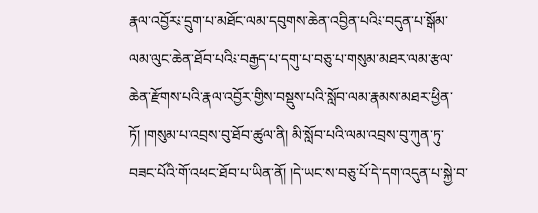རྣལ་འབྱོར༴་དྲུག་པ་མཐོང་ལམ་དབུགས་ཆེན་འབྱིན་པའི༴་བདུན་པ་སྒོམ་ལམ་ལུང་ཆེན་ཐོབ་པའི༴་བརྒྱད་པ་དགུ་པ་བཅུ་པ་གསུམ་མཐར་ལམ་རྩལ་ཆེན་རྫོགས་པའི་རྣལ་འབྱོར་གྱིས་བསྡུས་པའི་སློབ་ལམ་རྣམས་མཐར་ཕྱིན་ཏོ། །གསུམ་པ་འབྲས་བུ་ཐོབ་ཚུལ་ནི། མི་སློབ་པའི་ལམ་འབྲས་བུ་ཀུན་ཏུ་བཟང་པོའི་གོ་འཕང་ཐོབ་པ་ཡིན་ནོ། །དེ་ཡང་ས་བཅུ་པོ་དེ་དག་འདུན་པ་སྐྱེ་བ་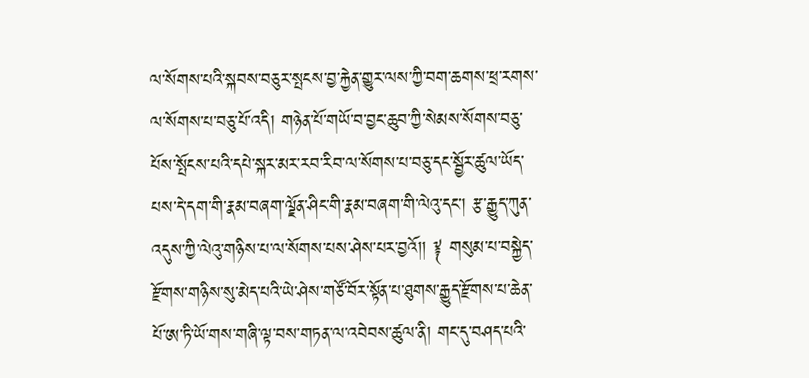ལ་སོགས་པའི་སྐབས་བཅུར་སྤངས་བྱ་རྐྱེན་གྱུར་ལས་ཀྱི་བག་ཆགས་ཕྲ་རགས་ལ་སོགས་པ་བཅུ་པོ་འདི། གཉེན་པོ་གཡོ་བ་བྱང་ཆུབ་ཀྱི་སེམས་སོགས་བཅུ་པོས་སྤོངས་པའི་དཔེ་སྐར་མར་རབ་རིབ་ལ་སོགས་པ་བཅུ་དང་སྦྱོར་ཚུལ་ཡོད་པས་དེ་དག་གི་རྣམ་བཞག་ལྗོན་ཤིང་གི་རྣམ་བཞག་གི་ལེའུ་དང་། རྩ་རྒྱུད་ཀུན་འདུས་ཀྱི་ལེའུ་གཉིས་པ་ལ་སོགས་པས་ཤེས་པར་བྱའོ།། ༈ གསུམ་པ་བསྐྱེད་རྫོགས་གཉིས་སུ་མེད་པའི་ཡེ་ཤེས་གཙོ་བོར་སྟོན་པ་ཐུགས་རྒྱུད་རྫོགས་པ་ཆེན་པོ་ཨ་ཏི་ཡོ་གས་གཞི་ལྟ་བས་གཏན་ལ་འབེབས་ཚུལ་ནི། གང་དུ་བཤད་པའི་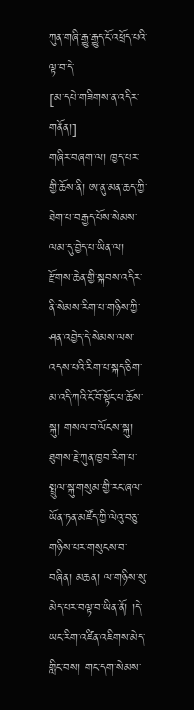ཀུན་གཞི་རྒྱུ་རྒྱུད་ངོ་འཕྲོད་པའི་ལྟ་བ་དེ་
[མ་དཔེ་གཟིགས་ན་འདིར་གནོན།]
གཞིར་བཞག་ལ། ཁྱད་པར་གྱི་ཆོས་ནི། ཨ་ནུ་མན་ཆད་ཀྱི་ཐེག་པ་བརྒྱད་པོས་སེམས་ལམ་དུ་བྱེད་པ་ཡིན་ལ། རྫོགས་ཆེན་གྱི་སྐབས་འདིར་ནི་སེམས་རིག་པ་གཉིས་ཀྱི་ཤན་འབྱེད་དེ་སེམས་ལས་འདས་པའི་རིག་པ་སྐད་ཅིག་མ་འདི་ཀའི་ངོ་བོ་སྟོང་པ་ཆོས་སྐུ། གསལ་བ་ལོངས་སྐུ། ཐུགས་རྗེ་ཀུན་ཁྱབ་རིག་པ་སྤྲུལ་སྐུ་གསུམ་གྱི་རང་ཞལ་ཡོན་ཏན་མཛོད་ཀྱི་ལེའུ་བཅུ་གཉིས་པར་གསུངས་བ་བཞིན། མཆན། ལ་གཉིས་སུ་མེད་པར་བལྟ་བ་ཡིན་ནོ། །དེ་ཡང་རིག་འཛིན་འཇིགས་མེད་གླིང་བས། གང་དག་སེམས་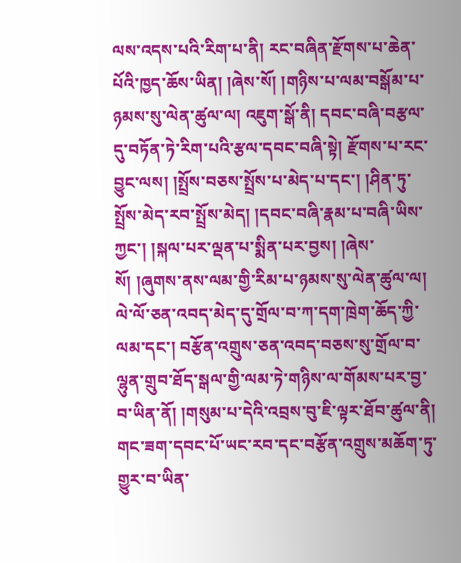ལས་འདས་པའི་རིག་པ་ནི། རང་བཞིན་རྫོགས་པ་ཆེན་པོའི་ཁྱད་ཆོས་ཡིན། །ཞེས་སོ། །གཉིས་པ་ལམ་བསྒོམ་པ་ཉམས་སུ་ལེན་ཚུལ་ལ། འཇུག་སྒོ་ནི། དབང་བཞི་བརྩལ་དུ་བཏོན་ཏེ་རིག་པའི་རྩལ་དབང་བཞི་སྟེ། རྫོགས་པ་རང་བྱུང་ལས། །སྤྲོས་བཅས་སྤྲོས་པ་མེད་པ་དང་། །ཤིན་ཏུ་སྤྲོས་མེད་རབ་སྤྲོས་མེད། །དབང་བཞི་རྣམ་པ་བཞི་ཡིས་ཀྱང་། །སྐལ་པར་ལྡན་པ་སྨིན་པར་བྱས། །ཞེས་སོ། །ཞུགས་ནས་ལམ་གྱི་རིམ་པ་ཉམས་སུ་ལེན་ཚུལ་ལ། ལེ་ལོ་ཅན་འབད་མེད་དུ་གྲོལ་བ་ཀ་དག་ཁྲེག་ཆོད་ཀྱི་ལམ་དང་། བརྩོན་འགྲུས་ཅན་འབད་བཅས་སུ་གྲོལ་བ་ལྷུན་གྲུབ་ཐོད་སྒལ་གྱི་ལམ་ཏེ་གཉིས་ལ་གོམས་པར་བྱ་བ་ཡིན་ནོ། །གསུམ་པ་དེའི་འབྲས་བུ་ཇི་ལྟར་ཐོབ་ཚུལ་ནི། གང་ཟག་དབང་པོ་ཡང་རབ་དང་བརྩོན་འགྲུས་མཆོག་ཏུ་གྱུར་བ་ཡིན་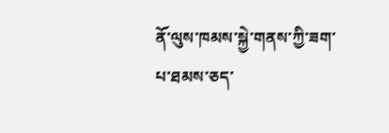ནོ་ལུས་ཁམས་སྐྱེ་གནས་ཀྱི་ཟག་པ་ཐམས་ཅད་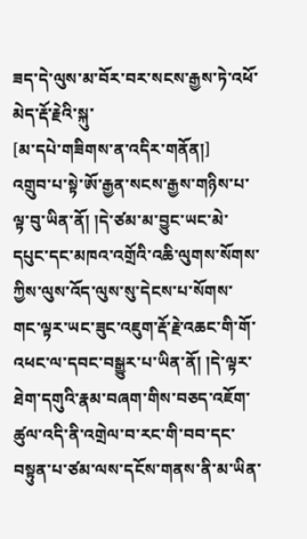ཟད་དེ་ལུས་མ་བོར་བར་སངས་རྒྱས་ཏེ་འཕོ་མེད་རྡོ་རྗེའི་སྐུ་
[མ་དཔེ་གཟིགས་ན་འདིར་གནོན།]
འགྲུབ་པ་སྟེ་ཨོ་རྒྱན་སངས་རྒྱས་གཉིས་པ་ལྟ་བུ་ཡིན་ནོ། །དེ་ཙམ་མ་བྱུང་ཡང་མེ་དཔུང་དང་མཁའ་འགྲོའི་འཆི་ལུགས་སོགས་ཀྱིས་ལུས་འོད་ལུས་སུ་དེངས་པ་སོགས་གང་ལྟར་ཡང་ཟུང་འཇུག་རྡོ་རྗེ་འཆང་གི་གོ་འཕང་ལ་དབང་བསྒྱུར་པ་ཡིན་ནོ། །དེ་ལྟར་ཐེག་དགུའི་རྣམ་བཞག་གིས་བཅད་འཇོག་ཚུལ་འདི་ནི་འགྲེལ་བ་རང་གི་བབ་དང་བསྟུན་པ་ཙམ་ལས་དངོས་གནས་ནི་མ་ཡིན་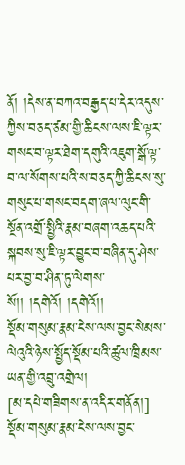ནོ། །དེས་ན་བཀའ་བརྒྱད་པ་དེར་འདུས་ཀྱིས་བཅད་ཙམ་གྱི་ཆིངས་ལས་ཇི་ལྟར་གསང་བ་ལྟར་ཐེག་དགུའི་འཇུག་སྒོ་ལྟ་བ་ལ་སོགས་པའི་ས་བཅད་ཀྱི་ཆིངས་སུ་གསུང་པ་གསང་བདག་ཞལ་ལུང་གི་སྔོན་འགྲོ་སྤྱིའི་རྣམ་བཞག་འཆད་པའི་སྐབས་སུ་ཇི་ལྟར་བྱུང་བ་བཞིན་དུ་ཤེས་པར་བྱ་བ་ཤིན་ཏུ་ལེགས་སོ།། །དགེའོ། །དགེའོ།།
སྡོམ་གསུམ་རྣམ་ངེས་ལས་བྱང་སེམས་ལེའུའི་ཉེས་སྤྱོད་སྡོམ་པའི་ཚུལ་ཁྲིམས་ཡན་གྱི་འབྲུ་འགྲེལ།
[མ་དཔེ་གཟིགས་ན་འདིར་གནོན།]
སྡོམ་གསུམ་རྣམ་ངེས་ལས་བྱང་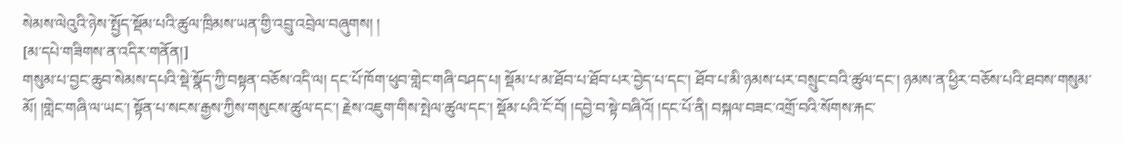སེམས་ལེའུའི་ཉེས་སྤྱོད་སྡོམ་པའི་ཚུལ་ཁྲིམས་ཡན་གྱི་འབྲུ་འབྲེལ་བཞུགས། །
[མ་དཔེ་གཟིགས་ན་འདིར་གནོན།]
གསུམ་པ་བྱང་ཆུབ་སེམས་དཔའི་སྡེ་སྣོད་ཀྱི་བསྟན་བཅོས་འདི་ལ། དང་པོ་ཁོག་ཕུབ་གླེང་གཞི་བཤད་པ། སྡོམ་པ་མ་ཐོབ་པ་ཐོབ་པར་བྱེད་པ་དང་། ཐོབ་པ་མི་ཉམས་པར་བསྲུང་བའི་ཚུལ་དང་། ཉམས་ན་ཕྱིར་བཅོས་པའི་ཐབས་གསུམ་མོ། །གླེང་གཞི་ལ་ཡང་། སྟོན་པ་སངས་རྒྱས་ཀྱིས་གསུངས་ཚུལ་དང་། རྗེས་འཇུག་གིས་སྤེལ་ཚུལ་དང་། སྡོམ་པའི་ངོ་བོ། །དབྱེ་བ་སྟེ་བཞིའོ། །དང་པོ་ནི། བསྐལ་བཟང་འགྲོ་བའི་སོགས་རྐང་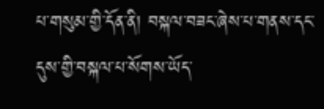པ་གསུམ་གྱི་དོན་ནི། བསྐལ་བཟང་ཞེས་པ་གནས་དང་དུས་གྱི་བསྐལ་པ་སོགས་ཡོད་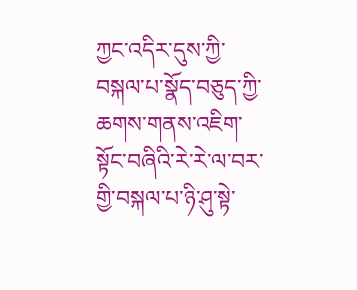ཀྱང་འདིར་དུས་ཀྱི་བསྐལ་པ་སྣོད་བཅུད་ཀྱི་ཆགས་གནས་འཇིག་སྟོང་བཞིའི་རེ་རེ་ལ་བར་གྱི་བསྐལ་པ་ཉི་ཤུ་སྟེ་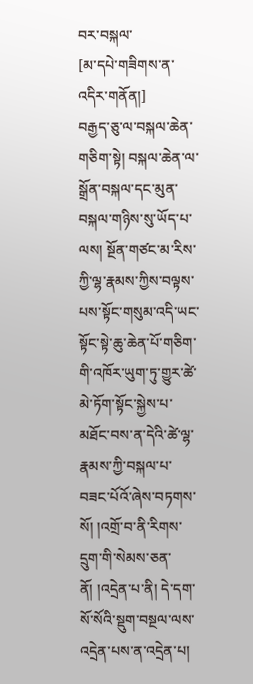བར་བསྐལ་
[མ་དཔེ་གཟིགས་ན་འདིར་གནོན།]
བརྒྱད་ཅུ་ལ་བསྐལ་ཆེན་གཅིག་སྟེ། བསྐལ་ཆེན་ལ་སྒྲོན་བསྐལ་དང་མུན་བསྐལ་གཉིས་སུ་ཡོད་པ་ལས། སྔོན་གཙང་མ་རིས་ཀྱི་ལྷ་རྣམས་ཀྱིས་བལྟས་པས་སྟོང་གསུམ་འདི་ཡང་སྟོང་སྟེ་ཆུ་ཆེན་པོ་གཅིག་གི་འཁོར་ཡུག་ཏུ་གྱུར་ཚེ་མེ་ཏོག་སྟོང་སྐྱེས་པ་མཐོང་བས་ན་དེའི་ཚེ་ལྷ་རྣམས་ཀྱི་བསྐལ་པ་བཟང་པོའོ་ཞེས་བཏགས་སོ། །འགྲོ་བ་ནི་རིགས་དྲུག་གི་སེམས་ཅན་ནོ། །འདྲེན་པ་ནི། དེ་དག་སོ་སོའི་སྡུག་བསྔལ་ལས་འདྲེན་པས་ན་འདྲེན་པ།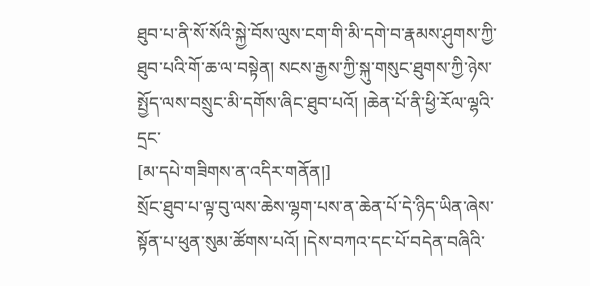ཐུབ་པ་ནི་སོ་སོའི་སྐྱེ་བོས་ལུས་ངག་གི་མི་དགེ་བ་རྣམས་ཤུགས་ཀྱི་ཐུབ་པའི་གོ་ཆ་ལ་བསྟེན། སངས་རྒྱས་ཀྱི་སྐུ་གསུང་ཐུགས་ཀྱི་ཉེས་སྤྱོད་ལས་བསྲུང་མི་དགོས་ཞིང་ཐུབ་པའོ། །ཆེན་པོ་ནི་ཕྱི་རོལ་ལྷའི་དྲང་
[མ་དཔེ་གཟིགས་ན་འདིར་གནོན།]
སྲོང་ཐུབ་པ་ལྟ་བུ་ལས་ཆེས་ལྷག་པས་ན་ཆེན་པོ་དེ་ཉིད་ཡིན་ཞེས་སྟོན་པ་ཕུན་སུམ་ཚོགས་པའོ། །དེས་བཀའ་དང་པོ་བདེན་བཞིའི་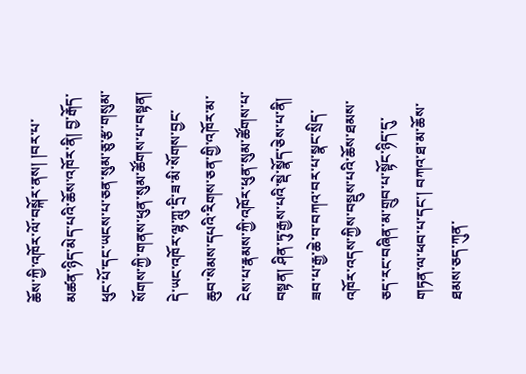ཆོས་ཀྱི་འཁོར་ལོ་བསྐོར་ནས། །བར་པ་མཚན་ཉིད་མེད་པའི་ཆོས་འཁོར་ནི། བྱ་རྒོད་ཕུང་པོ་དང་ཡངས་པ་ཅན་སུམ་ཅུ་རྩ་གསུམ་སོགས་ཀྱི་གནས་ཕུན་སུམ་ཚོགས་པ་བསྟན། དེ་ཡང་འཁོར་ལྷ་ཀླུ་དྲི་ཟ་མི་སོགས་བྱང་ཆུབ་སེམས་དཔའི་རིགས་ཅན་གྱི་འཁོར་མ་ངེས་པ་རྣམས་ཀྱི་འཁོར་ཕུན་སུམ་ཚོགས་པ་བསྟན། ཤིན་ཏུ་རྒྱས་པའི་སྡེ་སྣོད་ཅེས་པ་ནི། ཟབ་པ་རྒྱ་ཆེ་བ་བཀའ་བར་པ་སྣང་སྲིད་འཁོར་འདས་ཀྱིས་བསྡུས་པའི་ཆོས་ཐམས་ཅད་རང་བཞིན་མ་གྲུབ་པ་སྟོང་ཉིད་དུ་གཏན་ལ་ཕབ་པ་དང་། བཀའ་ཐ་མ་ཆོས་ཐམས་ཅད་ཀུན་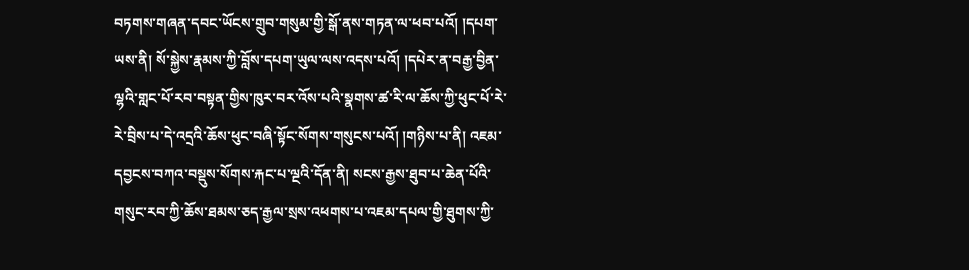བཏགས་གཞན་དབང་ཡོངས་གྲུབ་གསུམ་གྱི་སྒོ་ནས་གཏན་ལ་ཕབ་པའོ། །དཔག་ཡས་ནི། སོ་སྐྱེས་རྣམས་ཀྱི་བློས་དཔག་ཡུལ་ལས་འདས་པའོ། །དཔེར་ན་བརྒྱ་བྱིན་ལྷའི་གླང་པོ་རབ་བསྟན་གྱིས་ཁུར་བར་འོས་པའི་སྣགས་ཚ་རི་ལ་ཆོས་ཀྱི་ཕུང་པོ་རེ་རེ་བྲིས་པ་དེ་འདྲའི་ཆོས་ཕུང་བཞི་སྟོང་སོགས་གསུངས་པའོ། །གཉིས་པ་ནི། འཇམ་དབྱངས་བཀའ་བསྡུས་སོགས་རྐང་པ་ལྔའི་དོན་ནི། སངས་རྒྱས་ཐུབ་པ་ཆེན་པོའི་གསུང་རབ་ཀྱི་ཆོས་ཐམས་ཅད་རྒྱལ་སྲས་འཕགས་པ་འཇམ་དཔལ་གྱི་ཐུགས་ཀྱི་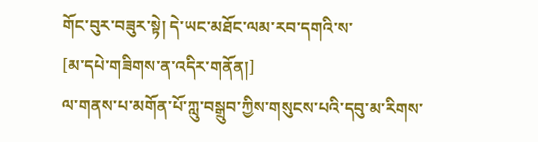གོང་བུར་བཟུར་སྟེ། དེ་ཡང་མཐོང་ལམ་རབ་དགའི་ས་
[མ་དཔེ་གཟིགས་ན་འདིར་གནོན།]
ལ་གནས་པ་མགོན་པོ་ཀླུ་བསྒྲུབ་ཀྱིས་གསུངས་པའི་དབུ་མ་རིགས་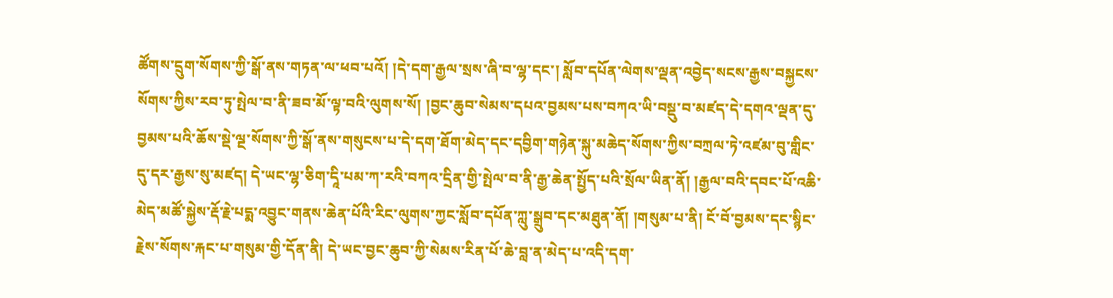ཚོགས་དྲུག་སོགས་ཀྱི་སྒོ་ནས་གཏན་ལ་ཕབ་པའོ། །དེ་དག་རྒྱལ་སྲས་ཞི་བ་ལྷ་དང་། སློབ་དཔོན་ལེགས་ལྡན་འབྱེད་སངས་རྒྱས་བསྐྱངས་སོགས་ཀྱིས་རབ་ཏུ་སྤེལ་བ་ནི་ཟབ་མོ་ལྟ་བའི་ལུགས་སོ། །བྱང་ཆུབ་སེམས་དཔའ་བྱམས་པས་བཀའ་ཡི་བསྡུ་བ་མཛད་དེ་དགའ་ལྡན་དུ་བྱམས་པའི་ཆོས་སྡེ་ལྔ་སོགས་ཀྱི་སྒོ་ནས་གསུངས་པ་དེ་དག་ཐོག་མེད་དང་དབྱིག་གཉེན་སྐུ་མཆེད་སོགས་ཀྱིས་བཀྲལ་ཏེ་འཛམ་བུ་གླིང་དུ་དར་རྒྱས་སུ་མཛད། དེ་ཡང་ལྷ་ཅིག་དཱི་པམ་ཀ་རའི་བཀའ་དྲིན་གྱི་སྤེལ་བ་ནི་རྒྱ་ཆེན་སྤྱོད་པའི་སྲོལ་ཡིན་ནོ། །རྒྱལ་བའི་དབང་པོ་འཆི་མེད་མཚོ་སྐྱེས་རྡོ་རྗེ་པདྨ་འབྱུང་གནས་ཆེན་པོའི་རིང་ལུགས་ཀྱང་སློབ་དཔོན་ཀླུ་སྒྲུབ་དང་མཐུན་ནོ། །གསུམ་པ་ནི། ངོ་བོ་བྱམས་དང་སྙིང་རྗེས་སོགས་རྐང་པ་གསུམ་གྱི་དོན་ནི། དེ་ཡང་བྱང་ཆུབ་ཀྱི་སེམས་རིན་པོ་ཆེ་བླ་ན་མེད་པ་འདི་དག་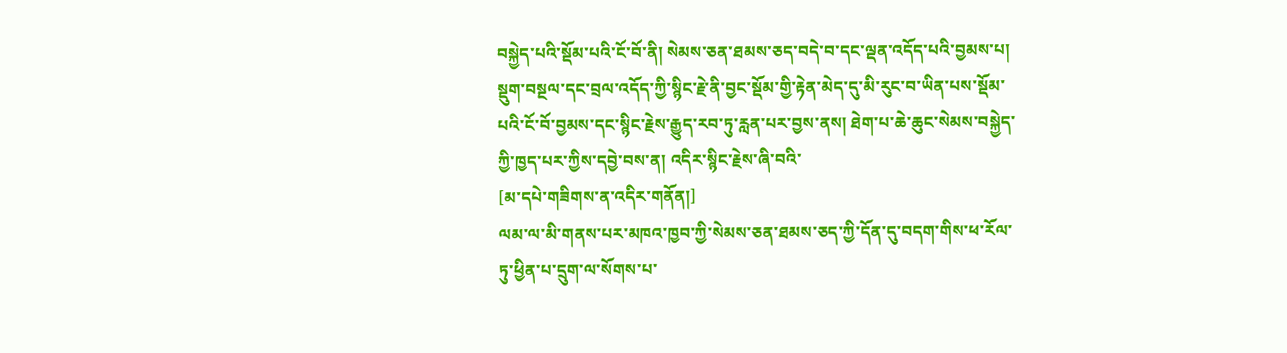བསྐྱེད་པའི་སྡོམ་པའི་ངོ་བོ་ནི། སེམས་ཅན་ཐམས་ཅད་བདེ་བ་དང་ལྡན་འདོད་པའི་བྱམས་པ། སྡུག་བསྔལ་དང་བྲལ་འདོད་ཀྱི་སྙིང་རྗེ་ནི་བྱང་སྡོམ་གྱི་རྟེན་མེད་དུ་མི་རུང་བ་ཡིན་པས་སྡོམ་པའི་ངོ་བོ་བྱམས་དང་སྙིང་རྗེས་རྒྱུད་རབ་ཏུ་རླན་པར་བྱས་ནས། ཐེག་པ་ཆེ་ཆུང་སེམས་བསྐྱེད་ཀྱི་ཁྱད་པར་ཀྱིས་དབྱེ་བས་ན། འདིར་སྙིང་རྗེས་ཞི་བའི་
[མ་དཔེ་གཟིགས་ན་འདིར་གནོན།]
ལམ་ལ་མི་གནས་པར་མཁའ་ཁྱབ་ཀྱི་སེམས་ཅན་ཐམས་ཅད་ཀྱི་དོན་དུ་བདག་གིས་ཕ་རོལ་ཏུ་ཕྱིན་པ་དྲུག་ལ་སོགས་པ་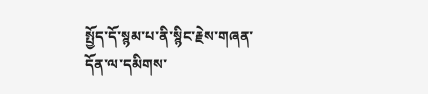སྤྱོད་དོ་སྙམ་པ་ནི་སྙིང་རྗེས་གཞན་དོན་ལ་དམིགས་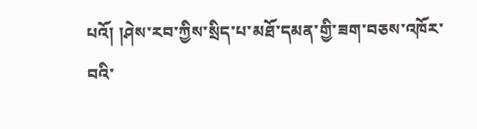པའོ། །ཤེས་རབ་ཀྱིས་སྲིད་པ་མཐོ་དམན་གྱི་ཟག་བཅས་འཁོར་བའི་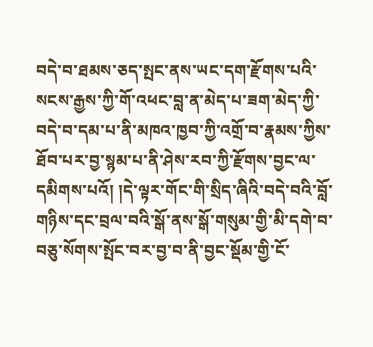བདེ་བ་ཐམས་ཅད་སྤང་ནས་ཡང་དག་རྫོགས་པའི་སངས་རྒྱས་ཀྱི་གོ་འཕང་བླ་ན་མེད་པ་ཟག་མེད་ཀྱི་བདེ་བ་དམ་པ་ནི་མཁའ་ཁྱབ་ཀྱི་འགྲོ་བ་རྣམས་ཀྱིས་ཐོབ་པར་བྱ་སྙམ་པ་ནི་ཤེས་རབ་ཀྱི་རྫོགས་བྱང་ལ་དམིགས་པའོ། །དེ་ལྟར་གོང་གི་སྲིད་ཞིའི་བདེ་བའི་བློ་གཉིས་དང་བྲལ་བའི་སྒོ་ནས་སྒོ་གསུམ་གྱི་མི་དགེ་བ་བཅུ་སོགས་སྤོང་བར་བྱ་བ་ནི་བྱང་སྡོམ་གྱི་ངོ་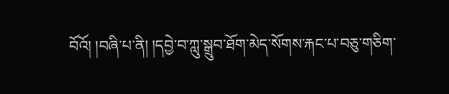བོའོ། །བཞི་པ་ནི། །དབྱེ་བ་ཀླུ་སྒྲུབ་ཐོག་མེད་སོགས་རྐང་པ་བཅུ་གཅིག་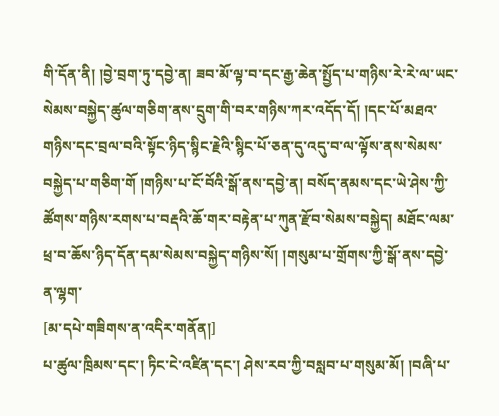གི་དོན་ནི། །བྱེ་བྲག་ཏུ་དབྱེ་ན། ཟབ་མོ་ལྟ་བ་དང་རྒྱ་ཆེན་སྤྱོད་པ་གཉིས་རེ་རེ་ལ་ཡང་སེམས་བསྐྱེད་ཚུལ་གཅིག་ནས་དྲུག་གི་བར་གཉིས་ཀར་འདོད་དོ། །དང་པོ་མཐའ་གཉིས་དང་བྲལ་བའི་སྟོང་ཉིད་སྙིང་རྗེའི་སྙིང་པོ་ཅན་དུ་འདུ་བ་ལ་ལྟོས་ནས་སེམས་བསྐྱེད་པ་གཅིག་གོ །གཉིས་པ་ངོ་བོའི་སྒོ་ནས་དབྱེ་ན། བསོད་ནམས་དང་ཡེ་ཤེས་ཀྱི་ཚོགས་གཉིས་རགས་པ་བརྡའི་ཆོ་གར་བརྟེན་པ་ཀུན་རྫོབ་སེམས་བསྐྱེད། མཐོང་ལམ་ཕྲ་བ་ཆོས་ཉིད་དོན་དམ་སེམས་བསྐྱེད་གཉིས་སོ། །གསུམ་པ་གྲོགས་ཀྱི་སྒོ་ནས་དབྱེ་ན་ལྷག་
[མ་དཔེ་གཟིགས་ན་འདིར་གནོན།]
པ་ཚུལ་ཁྲིམས་དང་། ཏིང་ངེ་འཛིན་དང་། ཤེས་རབ་ཀྱི་བསླབ་པ་གསུམ་མོ། །བཞི་པ་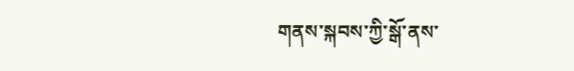གནས་སྐབས་ཀྱི་སྒོ་ནས་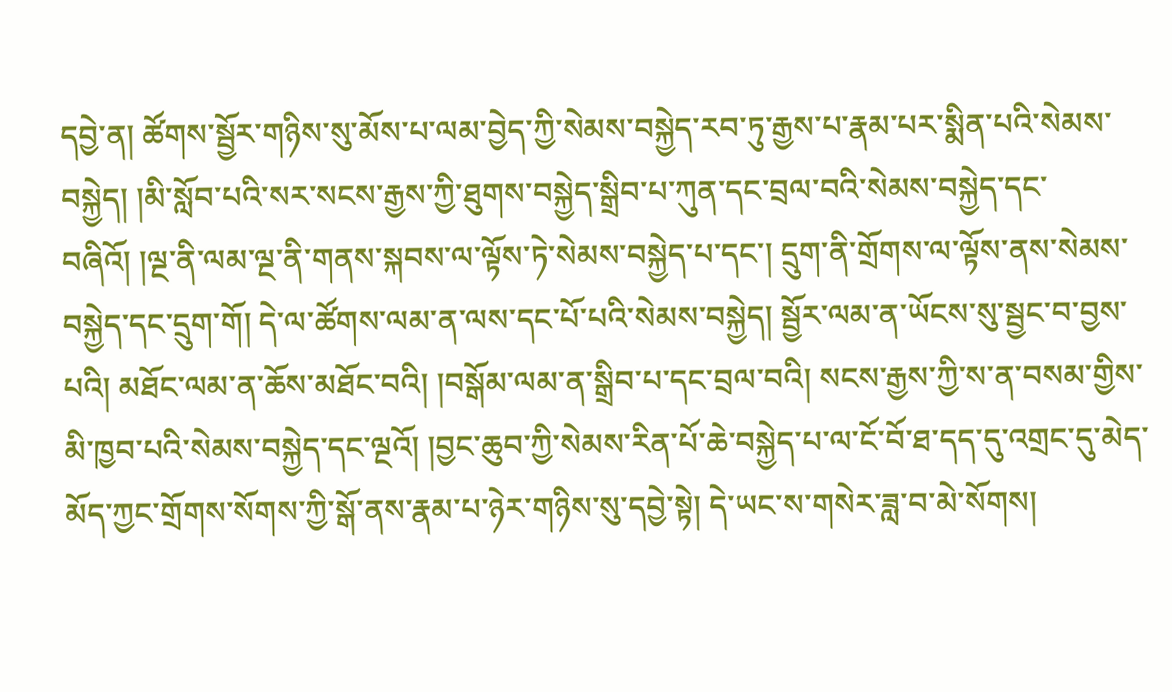དབྱེ་ན། ཚོགས་སྦྱོར་གཉིས་སུ་མོས་པ་ལམ་བྱེད་ཀྱི་སེམས་བསྐྱེད་རབ་ཏུ་རྒྱས་པ་རྣམ་པར་སྨིན་པའི་སེམས་བསྐྱེད། །མི་སློབ་པའི་སར་སངས་རྒྱས་ཀྱི་ཐུགས་བསྐྱེད་སྒྲིབ་པ་ཀུན་དང་བྲལ་བའི་སེམས་བསྐྱེད་དང་བཞིའོ། །ལྔ་ནི་ལམ་ལྔ་ནི་གནས་སྐབས་ལ་ལྟོས་ཏེ་སེམས་བསྐྱེད་པ་དང་། དྲུག་ནི་གྲོགས་ལ་ལྟོས་ནས་སེམས་བསྐྱེད་དང་དྲུག་གོ། དེ་ལ་ཚོགས་ལམ་ན་ལས་དང་པོ་པའི་སེམས་བསྐྱེད། སྦྱོར་ལམ་ན་ཡོངས་སུ་སྦྱང་བ་བྱས་པའི། མཐོང་ལམ་ན་ཆོས་མཐོང་བའི། །བསྒོམ་ལམ་ན་སྒྲིབ་པ་དང་བྲལ་བའི། སངས་རྒྱས་ཀྱི་ས་ན་བསམ་གྱིས་མི་ཁྱབ་པའི་སེམས་བསྐྱེད་དང་ལྔའོ། །བྱང་ཆུབ་ཀྱི་སེམས་རིན་པོ་ཆེ་བསྐྱེད་པ་ལ་ངོ་བོ་ཐ་དད་དུ་འགྲང་དུ་མེད་མོད་ཀྱང་གྲོགས་སོགས་ཀྱི་སྒོ་ནས་རྣམ་པ་ཉེར་གཉིས་སུ་དབྱེ་སྟེ། དེ་ཡང་ས་གསེར་ཟླ་བ་མེ་སོགས།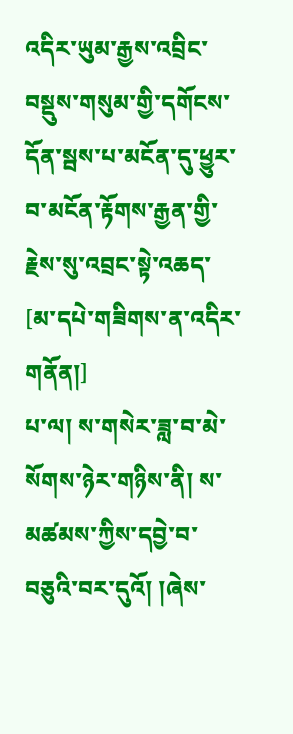འདིར་ཡུམ་རྒྱས་འབྲིང་བསྡུས་གསུམ་གྱི་དགོངས་དོན་སྦས་པ་མངོན་དུ་ཕྱུར་བ་མངོན་རྟོགས་རྒྱན་གྱི་རྗེས་སུ་འབྲང་སྟེ་འཆད་
[མ་དཔེ་གཟིགས་ན་འདིར་གནོན།]
པ་ལ། ས་གསེར་ཟླ་བ་མེ་སོགས་ཉེར་གཉིས་ནི། ས་མཚམས་ཀྱིས་དབྱེ་བ་བཅུའི་བར་དུའོ། །ཞེས་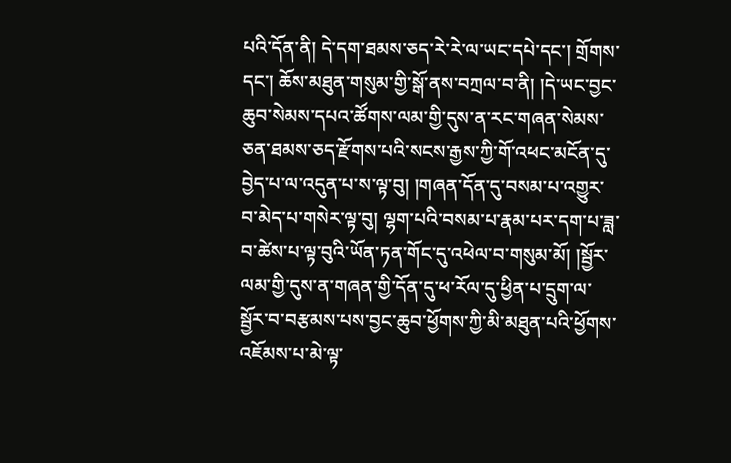པའི་དོན་ནི། དེ་དག་ཐམས་ཅད་རེ་རེ་ལ་ཡང་དཔེ་དང་། གྲོགས་དང་། ཆོས་མཐུན་གསུམ་གྱི་སྒོ་ནས་བཀྲལ་བ་ནི། །དེ་ཡང་བྱང་ཆུབ་སེམས་དཔའ་ཚོགས་ལམ་གྱི་དུས་ན་རང་གཞན་སེམས་ཅན་ཐམས་ཅད་རྫོགས་པའི་སངས་རྒྱས་ཀྱི་གོ་འཕང་མངོན་དུ་བྱེད་པ་ལ་འདུན་པ་ས་ལྟ་བུ། །གཞན་དོན་དུ་བསམ་པ་འགྱུར་བ་མེད་པ་གསེར་ལྟ་བུ། ལྷག་པའི་བསམ་པ་རྣམ་པར་དག་པ་ཟླ་བ་ཚེས་པ་ལྟ་བུའི་ཡོན་ཏན་གོང་དུ་འཕེལ་བ་གསུམ་མོ། །སྦྱོར་ལམ་གྱི་དུས་ན་གཞན་གྱི་དོན་དུ་ཕ་རོལ་དུ་ཕྱིན་པ་དྲུག་ལ་སྦྱོར་བ་བརྩམས་པས་བྱང་ཆུབ་ཕྱོགས་ཀྱི་མི་མཐུན་པའི་ཕྱོགས་འཇོམས་པ་མེ་ལྟ་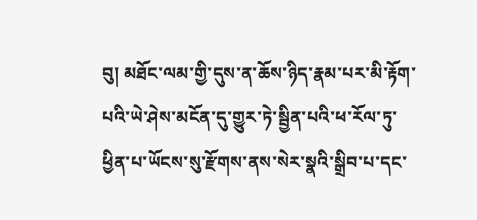བུ། མཐོང་ལམ་གྱི་དུས་ན་ཆོས་ཉིད་རྣམ་པར་མི་རྟོག་པའི་ཡེ་ཤེས་མངོན་དུ་གྱུར་ཏེ་སྦྱིན་པའི་ཕ་རོལ་ཏུ་ཕྱིན་པ་ཡོངས་སུ་རྫོགས་ནས་སེར་སྣའི་སྒྲིབ་པ་དང་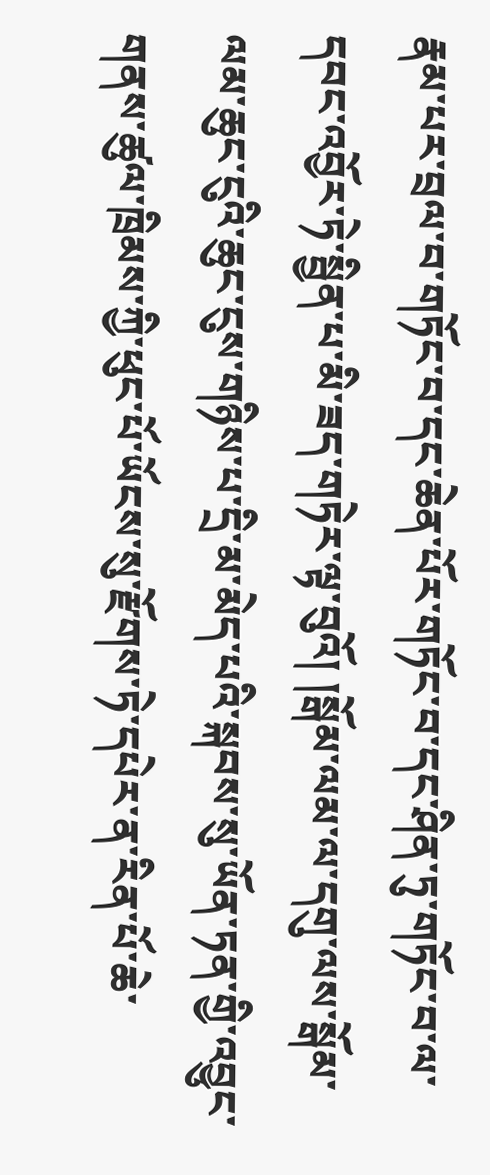རྣམ་པར་བྲལ་བ་གཏོང་བ་དང་ཆེན་པོར་གཏོང་བ་དང་ཤིན་ཏུ་གཏོང་བ་ལ་དབང་འབྱོར་ཏེ་སྦྱིན་པ་མི་ཟད་གཏེར་ལྟ་བུའོ། །སྒོམ་ལམ་ལ་དགུ་ལས་སྒོམ་ལམ་ཆུང་ངུའི་ཆུང་ངུས་གཉིས་པ་དྲི་མ་མེད་པའི་སྐབས་སུ་ཡོན་ཏན་གྱི་འབྱུང་གནས་ཚུལ་ཁྲིམས་ཀྱི་ཕུང་པོ་ཡོངས་སུ་རྫོགས་ཏེ་དཔེར་ན་རིན་པོ་ཆེ་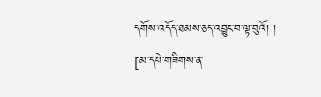དགོས་འདོད་ཐམས་ཅད་འབྱུང་བ་ལྟ་བུའོ། །
[མ་དཔེ་གཟིགས་ན་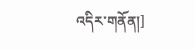འདིར་གནོན།]